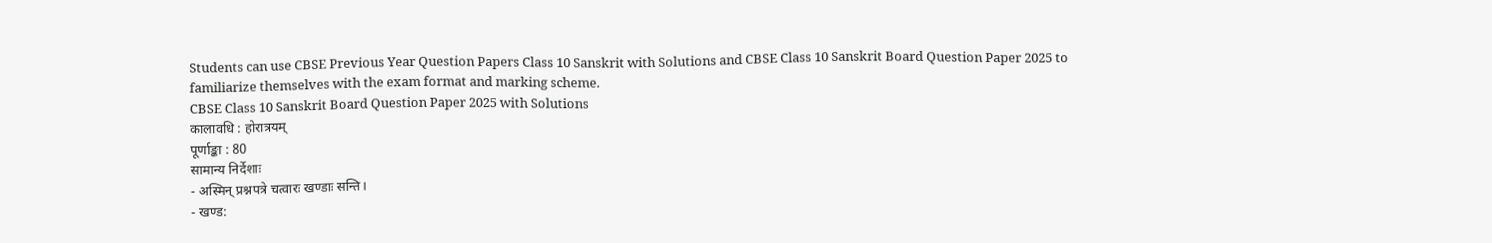Students can use CBSE Previous Year Question Papers Class 10 Sanskrit with Solutions and CBSE Class 10 Sanskrit Board Question Paper 2025 to familiarize themselves with the exam format and marking scheme.
CBSE Class 10 Sanskrit Board Question Paper 2025 with Solutions
कालावधि : होरात्रयम्
पूर्णाङ्का : 80
सामान्य निर्देशाः
- अस्मिन् प्रश्नपत्रे चत्वारः खण्डाः सन्ति।
- खण्ड: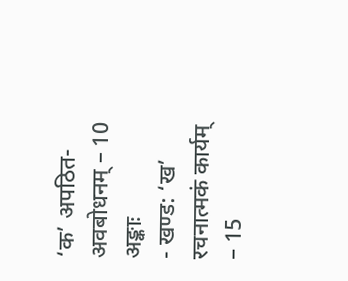‘क’ अपठित-अवबोधनम् – 10 अङ्काः
- खण्ड: ‘ख’ रचनात्मकं कार्यम् – 15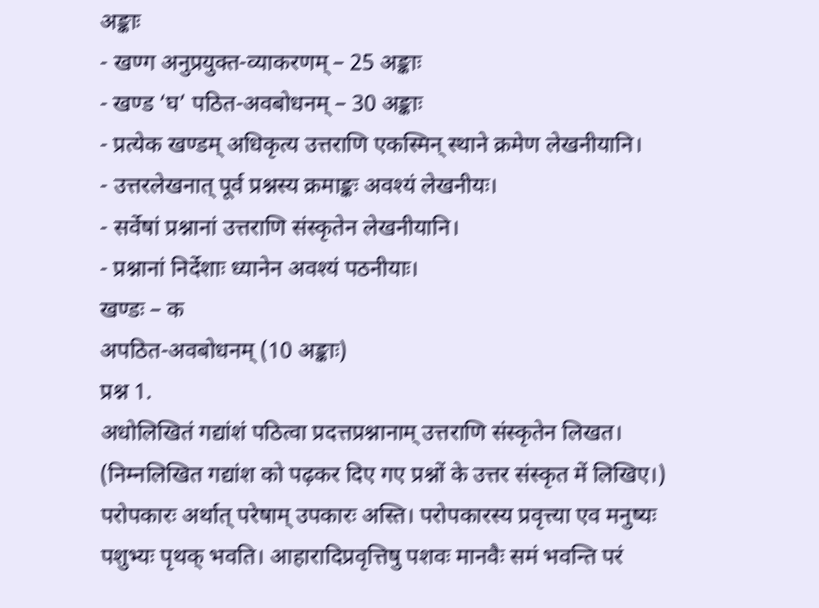अङ्काः
- खण्ग अनुप्रयुक्त-व्याकरणम् – 25 अङ्काः
- खण्ड ‘घ’ पठित-अवबोधनम् – 30 अङ्काः
- प्रत्येक खण्डम् अधिकृत्य उत्तराणि एकस्मिन् स्थाने क्रमेण लेखनीयानि।
- उत्तरलेखनात् पूर्व प्रश्नस्य क्रमाङ्कः अवश्यं लेखनीयः।
- सर्वेषां प्रश्नानां उत्तराणि संस्कृतेन लेखनीयानि।
- प्रश्नानां निर्देशाः ध्यानेन अवश्यं पठनीयाः।
खण्डः – क
अपठित-अवबोधनम् (10 अङ्काः)
प्रश्न 1.
अधोलिखितं गद्यांशं पठित्वा प्रदत्तप्रश्नानाम् उत्तराणि संस्कृतेन लिखत।
(निम्नलिखित गद्यांश को पढ़कर दिए गए प्रश्नों के उत्तर संस्कृत में लिखिए।)
परोपकारः अर्थात् परेषाम् उपकारः अस्ति। परोपकारस्य प्रवृत्त्या एव मनुष्यः पशुभ्यः पृथक् भवति। आहारादिप्रवृत्तिषु पशवः मानवैः समं भवन्ति परं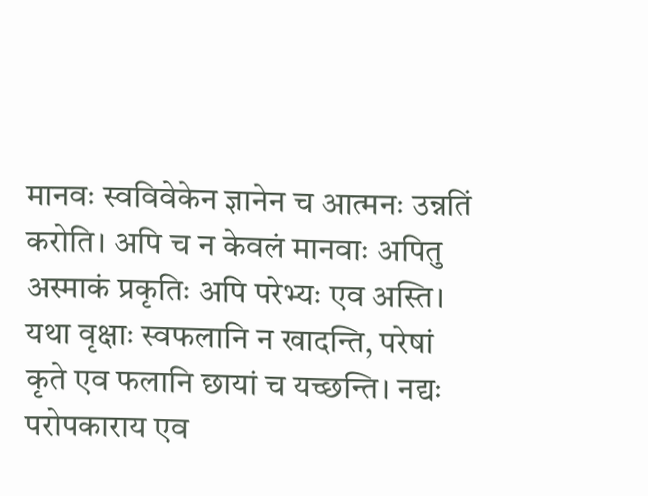मानवः स्वविवेकेन ज्ञानेन च आत्मनः उन्नतिं करोति। अपि च न केवलं मानवाः अपितु अस्माकं प्रकृतिः अपि परेभ्यः एव अस्ति। यथा वृक्षाः स्वफलानि न खादन्ति, परेषां कृते एव फलानि छायां च यच्छन्ति। नद्यः परोपकाराय एव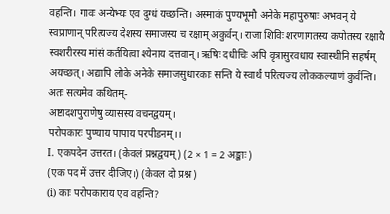वहन्ति। गावः अन्येभ्यः एव दुग्धं यच्छन्ति। अस्माकं पुण्यभूमौ अनेके महापुरुषाः अभवन् ये स्वप्राणान् परित्यज्य देशस्य समाजस्य च रक्षाम् अकुर्वन्। राजा शिविः शरणागतस्य कपोतस्य रक्षायै स्वशरीरस्य मांसं कर्तयित्वा श्येनाय दत्तवान्। ऋषिः दधीचिः अपि वृत्रासुरवधाय स्वास्थीनि सहर्षम् अयच्छत्। अद्यापि लोके अनेके समाजसुधारकाः सन्ति ये स्वार्थं परित्यज्य लोककल्याणं कुर्वन्ति। अतः सत्यमेव कथितम्-
अष्टादशपुराणेषु व्यासस्य वचनद्वयम्।
परोपकारः पुण्याय पापाय परपीडनम्।।
I. एकपदेन उत्तरत। (केवलं प्रश्नद्वयम्) (2 × 1 = 2 अङ्काः)
(एक पद में उत्तर दीजिए।) (केवल दो प्रश्न)
(i) काः परोपकाराय एव वहन्ति?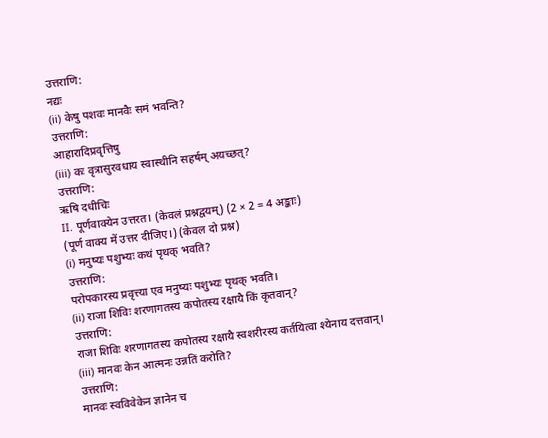उत्तराणि:
नद्यः
(ii) केषु पशवः मानवैः समं भवन्ति?
उत्तराणि:
आहारादिप्रवृत्तिषु
(iii) कः वृत्रासुरवधाय स्वास्थीनि सहर्षम् अयच्छत्?
उत्तराणि:
ऋषि दधीचिः
II. पूर्णवाक्येन उत्तरत। (केवलं प्रश्नद्वयम्) (2 × 2 = 4 अङ्काः)
(पूर्ण वाक्य में उत्तर दीजिए।) (केवल दो प्रश्न)
(i) मनुष्यः पशुभ्यः कथं पृथक् भवति?
उत्तराणि:
परोपकारस्य प्रवृत्त्या एव मनुष्यः पशुभ्यः पृथक् भवति।
(ii) राजा शिविः शरणागतस्य कपोतस्य रक्षायै किं कृतवान्?
उत्तराणि:
राजा शिविः शरणागतस्य कपोतस्य रक्षायै स्वशरीरस्य कर्तयित्वा श्येनाय दत्तवान्।
(iii) मानवः केन आत्मनः उन्नतिं करोति?
उत्तराणि:
मानवः स्वविवेकेन ज्ञानेन च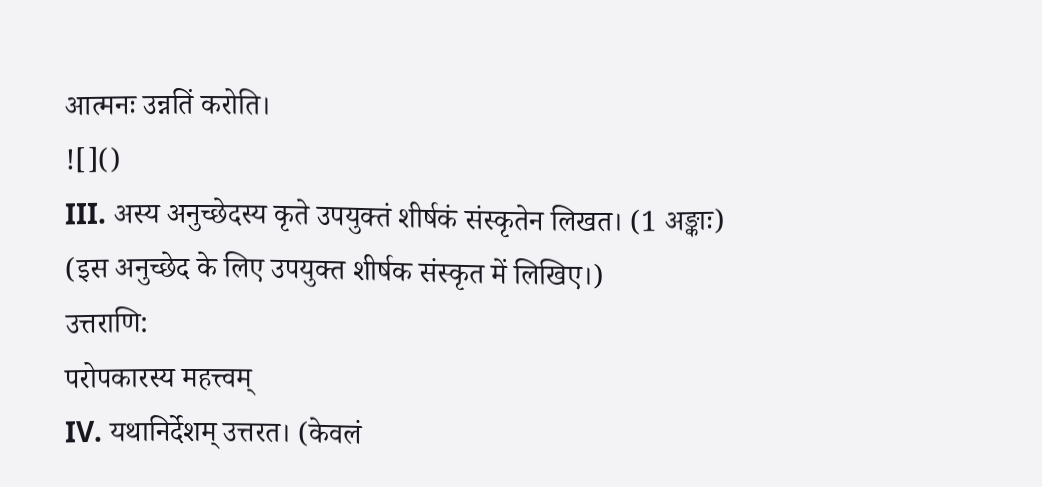आत्मनः उन्नतिं करोति।
![]()
III. अस्य अनुच्छेदस्य कृते उपयुक्तं शीर्षकं संस्कृतेन लिखत। (1 अङ्काः)
(इस अनुच्छेद के लिए उपयुक्त शीर्षक संस्कृत में लिखिए।)
उत्तराणि:
परोपकारस्य महत्त्वम्
IV. यथानिर्देशम् उत्तरत। (केवलं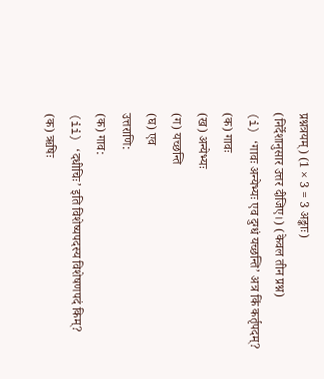प्रश्नत्रयम्) (1 × 3 = 3 अङ्काः)
(निर्देशानुसार उत्तर दीजिए।) (केवल तीन प्रश्न)
(i) ‘गावः अन्येभ्यः एव दुग्धं यच्छन्ति’ अत्र किं कर्तृपदम्?
(क) गावः
(ख) अन्येभ्यः
(ग) यच्छन्ति
(घ) एव
उत्तराणि:
(क) गाव:
(ii) ‘दधीचिः’ इति विशेष्यपदस्य विशेषणपदं किम्?
(क) ऋषिः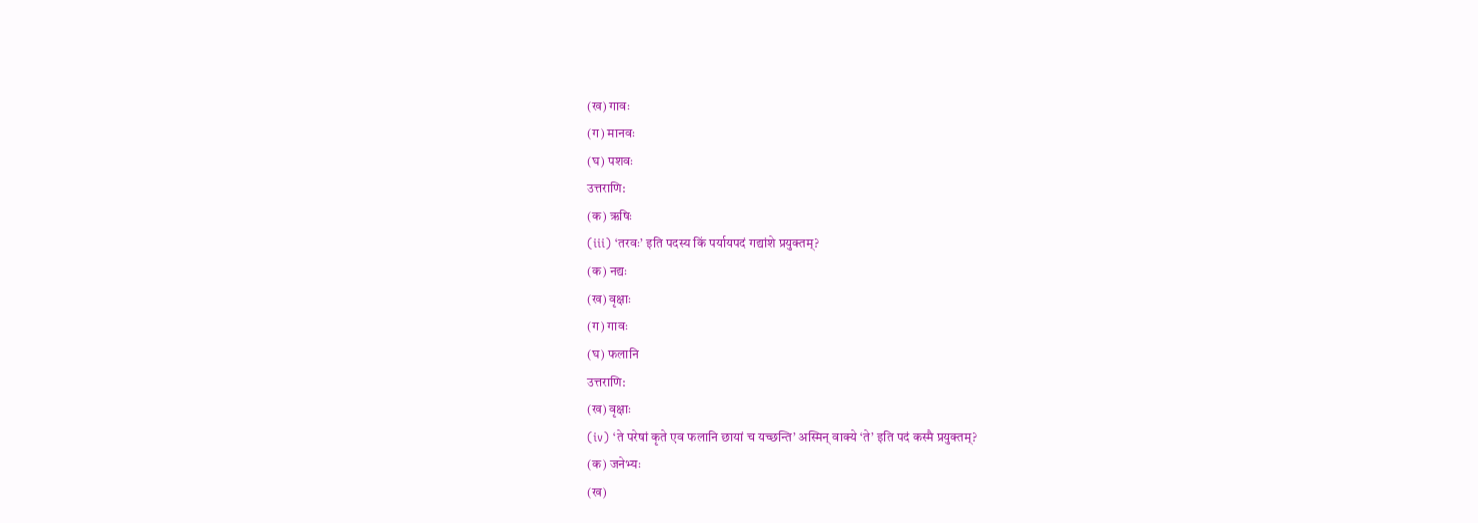(ख) गावः
(ग) मानवः
(घ) पशवः
उत्तराणि:
(क) ऋषिः
(iii) ‘तरवः’ इति पदस्य किं पर्यायपदं गद्यांशे प्रयुक्तम्?
(क) नद्यः
(ख) वृक्षाः
(ग) गावः
(घ) फलानि
उत्तराणि:
(ख) वृक्षाः
(iv) ‘ते परेषां कृते एव फलानि छायां च यच्छन्ति’ अस्मिन् वाक्ये ‘ते’ इति पदं कस्मै प्रयुक्तम्?
(क) जनेभ्यः
(ख)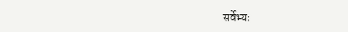सर्वेभ्यः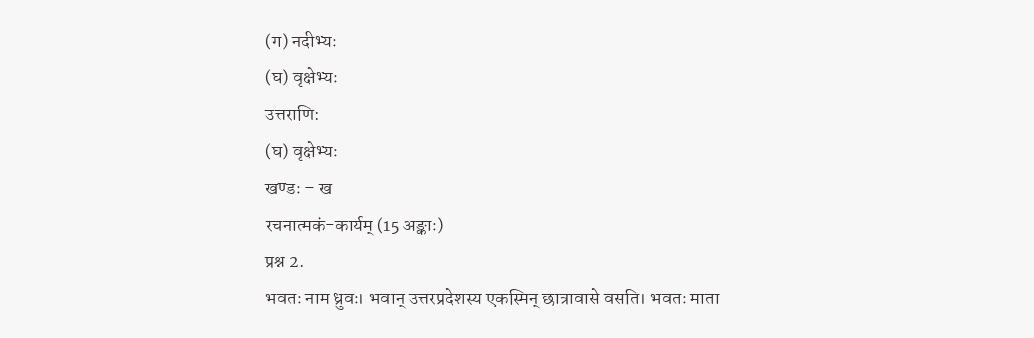(ग) नदीभ्यः
(घ) वृक्षेभ्यः
उत्तराणि:
(घ) वृक्षेभ्यः
खण्डः – ख
रचनात्मकं-कार्यम् (15 अङ्काः)
प्रश्न 2.
भवतः नाम ध्रुवः। भवान् उत्तरप्रदेशस्य एकस्मिन् छात्रावासे वसति। भवतः माता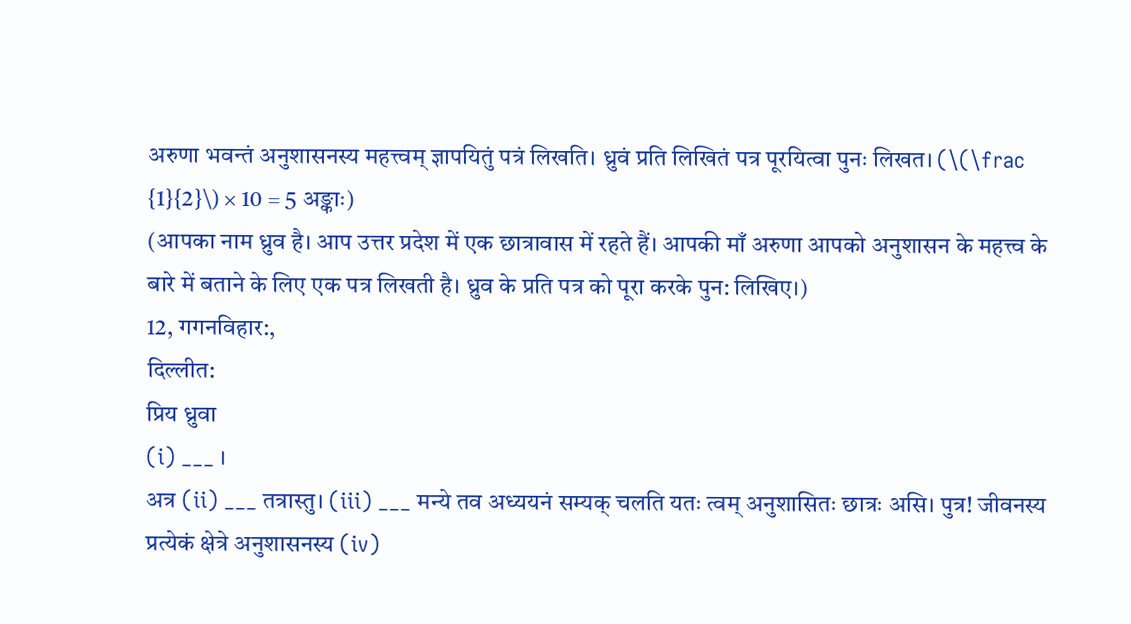अरुणा भवन्तं अनुशासनस्य महत्त्वम् ज्ञापयितुं पत्रं लिखति। ध्रुवं प्रति लिखितं पत्र पूरयित्वा पुनः लिखत। (\(\frac {1}{2}\) × 10 = 5 अङ्काः)
(आपका नाम ध्रुव है। आप उत्तर प्रदेश में एक छात्रावास में रहते हैं। आपकी माँ अरुणा आपको अनुशासन के महत्त्व के बारे में बताने के लिए एक पत्र लिखती है। ध्रुव के प्रति पत्र को पूरा करके पुन: लिखिए।)
12, गगनविहार:,
दिल्लीत:
प्रिय ध्रुवा
(i) ___ ।
अत्र (ii) ___ तत्रास्तु। (iii) ___ मन्ये तव अध्ययनं सम्यक् चलति यतः त्वम् अनुशासितः छात्रः असि। पुत्र! जीवनस्य प्रत्येकं क्षेत्रे अनुशासनस्य (iv)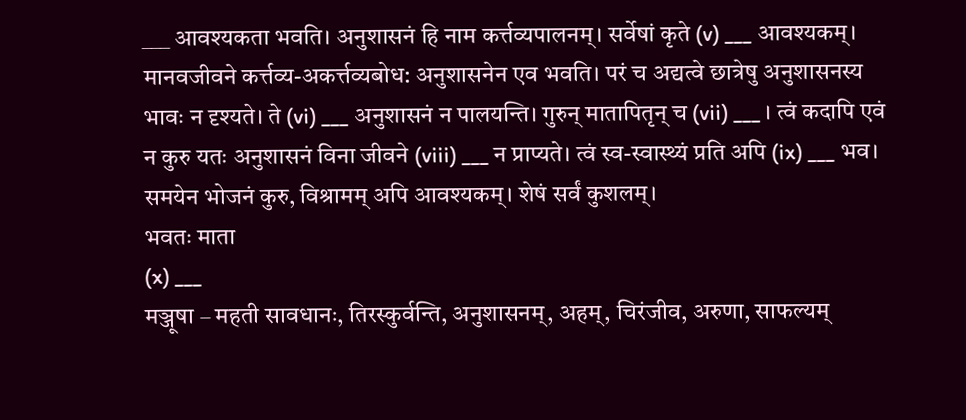___ आवश्यकता भवति। अनुशासनं हि नाम कर्त्तव्यपालनम्। सर्वेषां कृते (v) ___ आवश्यकम्। मानवजीवने कर्त्तव्य-अकर्त्तव्यबोध: अनुशासनेन एव भवति। परं च अद्यत्वे छात्रेषु अनुशासनस्य भावः न दृश्यते। ते (vi) ___ अनुशासनं न पालयन्ति। गुरुन् मातापितृन् च (vii) ___ । त्वं कदापि एवं न कुरु यतः अनुशासनं विना जीवने (viii) ___ न प्राप्यते। त्वं स्व-स्वास्थ्यं प्रति अपि (ix) ___ भव। समयेन भोजनं कुरु, विश्रामम् अपि आवश्यकम्। शेषं सर्वं कुशलम्।
भवतः माता
(x) ___
मञ्जूषा – महती सावधानः, तिरस्कुर्वन्ति, अनुशासनम्, अहम्, चिरंजीव, अरुणा, साफल्यम्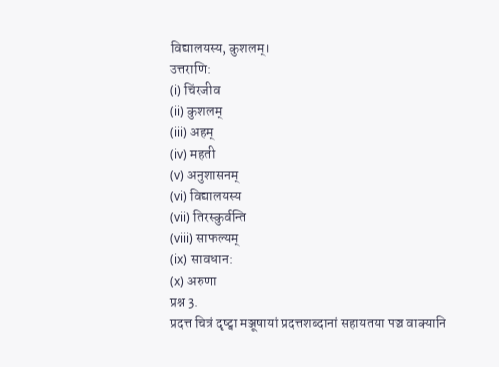विद्यालयस्य, कुशलम्।
उत्तराणि:
(i) चिंरजीव
(ii) कुशलम्
(iii) अहम्
(iv) महती
(v) अनुशासनम्
(vi) विद्यालयस्य
(vii) तिरस्कुर्वन्ति
(viii) साफल्यम्
(ix) सावधान:
(x) अरुणा
प्रश्न 3.
प्रदत्त चित्रं दृष्ट्वा मञ्जूषायां प्रदत्तशब्दानां सहायतया पञ्च वाक्यानि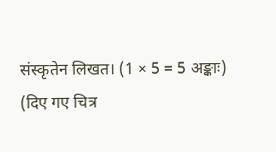संस्कृतेन लिखत। (1 × 5 = 5 अङ्काः)
(दिए गए चित्र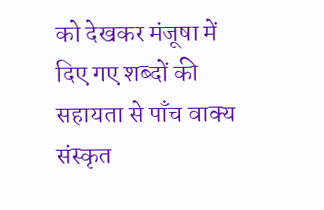को देखकर मंजूषा में दिए गए शब्दों की सहायता से पाँच वाक्य संस्कृत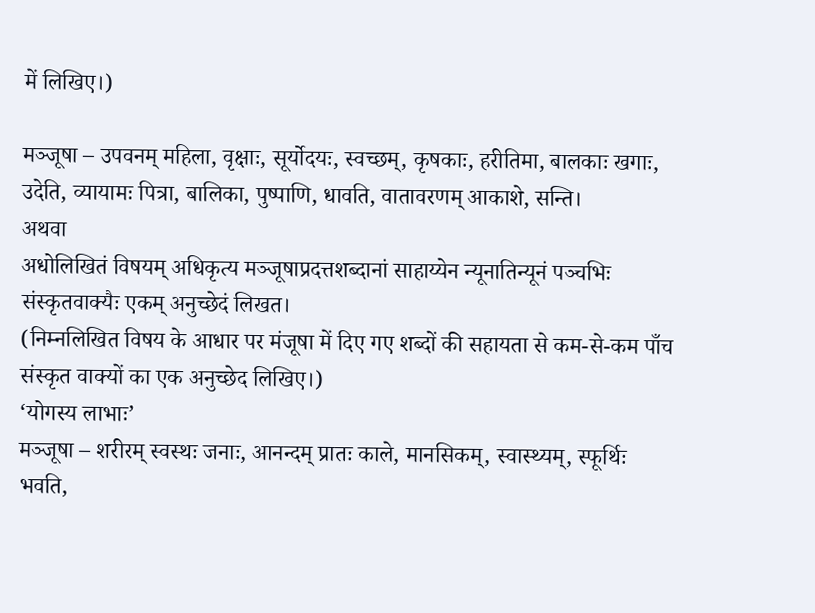में लिखिए।)

मञ्जूषा – उपवनम् महिला, वृक्षाः, सूर्योदयः, स्वच्छम्, कृषकाः, हरीतिमा, बालकाः खगाः, उदेति, व्यायामः पित्रा, बालिका, पुष्पाणि, धावति, वातावरणम् आकाशे, सन्ति।
अथवा
अधोलिखितं विषयम् अधिकृत्य मञ्जूषाप्रदत्तशब्दानां साहाय्येन न्यूनातिन्यूनं पञ्चभिः संस्कृतवाक्यैः एकम् अनुच्छेदं लिखत।
(निम्नलिखित विषय के आधार पर मंजूषा में दिए गए शब्दों की सहायता से कम-से-कम पाँच संस्कृत वाक्यों का एक अनुच्छेद लिखिए।)
‘योगस्य लाभाः’
मञ्जूषा – शरीरम् स्वस्थः जनाः, आनन्दम् प्रातः काले, मानसिकम्, स्वास्थ्यम्, स्फूर्थिः भवति,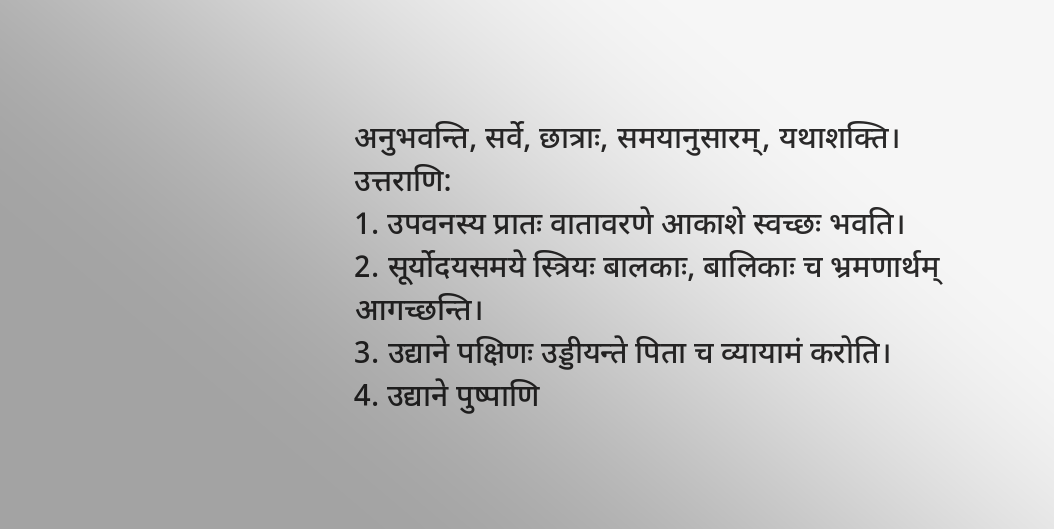अनुभवन्ति, सर्वे, छात्राः, समयानुसारम्, यथाशक्ति।
उत्तराणि:
1. उपवनस्य प्रातः वातावरणे आकाशे स्वच्छः भवति।
2. सूर्योदयसमये स्त्रियः बालकाः, बालिकाः च भ्रमणार्थम् आगच्छन्ति।
3. उद्याने पक्षिणः उड्डीयन्ते पिता च व्यायामं करोति।
4. उद्याने पुष्पाणि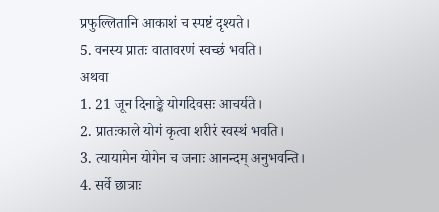प्रफुल्लितानि आकाशं च स्पष्टं दृश्यते।
5. वनस्य प्रातः वातावरणं स्वच्छं भवति।
अथवा
1. 21 जून दिनाङ्के योगदिवसः आचर्यते।
2. प्रातःकाले योगं कृत्वा शरीरं स्वस्थं भवति।
3. त्यायामेन योगेन च जनाः आनन्दम् अनुभवन्ति।
4. सर्वे छात्राः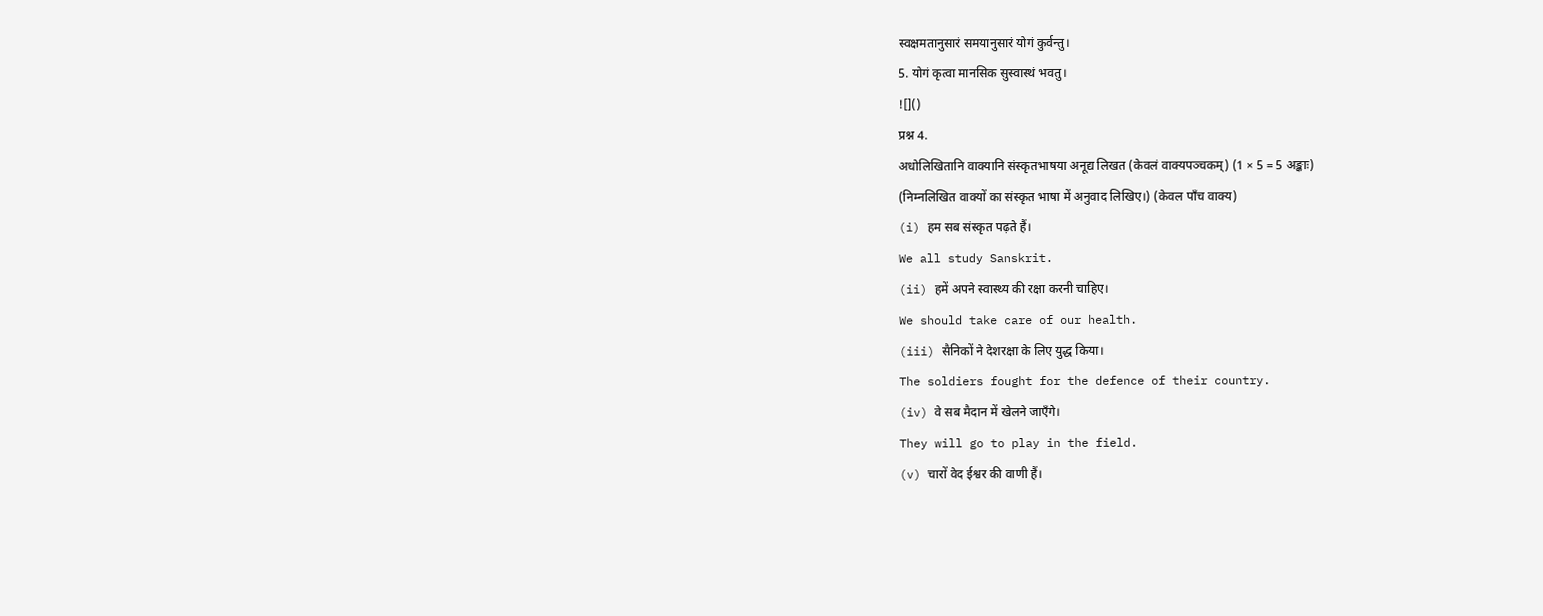स्वक्षमतानुसारं समयानुसारं योगं कुर्वन्तु।
5. योगं कृत्वा मानसिक सुस्वास्थं भवतु।
![]()
प्रश्न 4.
अधोलिखितानि वाक्यानि संस्कृतभाषया अनूद्य लिखत (केवलं वाक्यपञ्चकम्) (1 × 5 = 5 अङ्काः)
(निम्नलिखित वाक्यों का संस्कृत भाषा में अनुवाद लिखिए।) (केवल पाँच वाक्य)
(i) हम सब संस्कृत पढ़ते हैं।
We all study Sanskrit.
(ii) हमें अपने स्वास्थ्य की रक्षा करनी चाहिए।
We should take care of our health.
(iii) सैनिकों ने देशरक्षा के लिए युद्ध किया।
The soldiers fought for the defence of their country.
(iv) वे सब मैदान में खेलने जाएँगे।
They will go to play in the field.
(v) चारों वेद ईश्वर की वाणी हैं।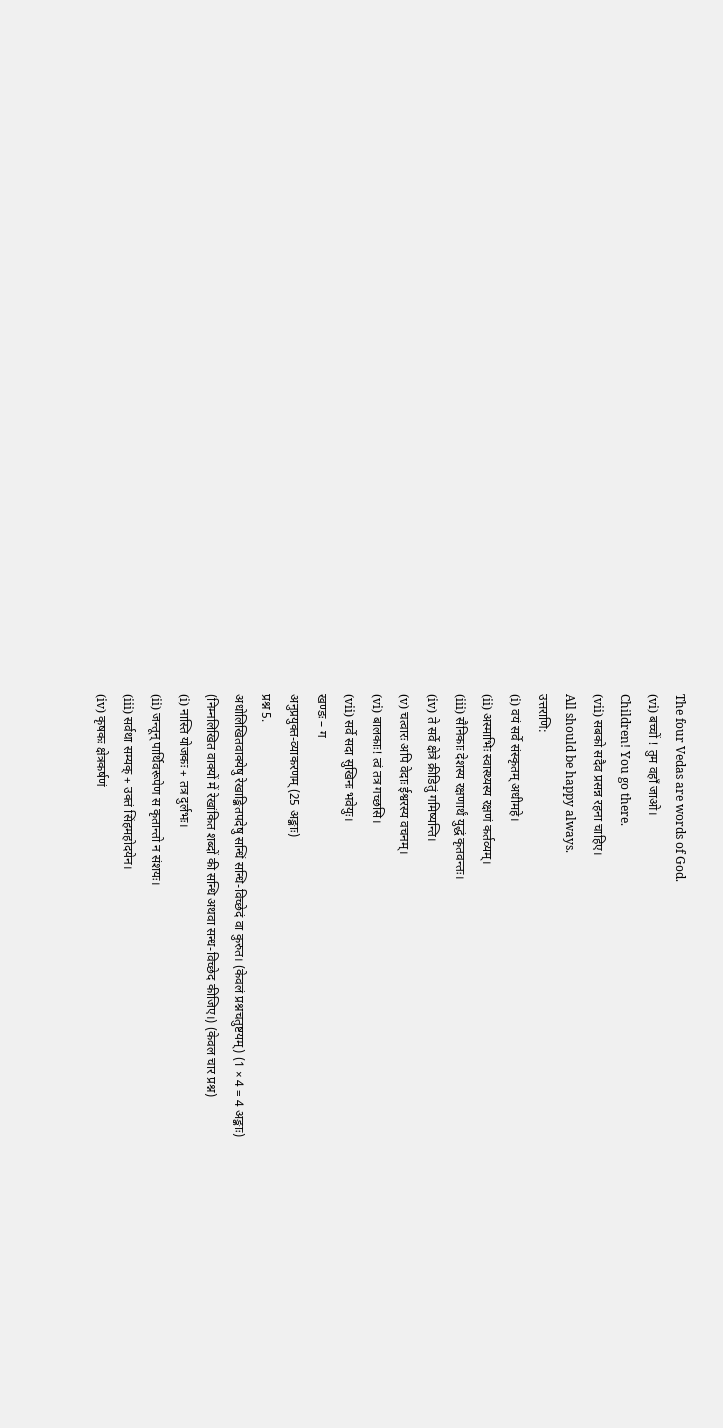The four Vedas are words of God.
(vi) बच्चों ! तुम वहाँ जाओ।
Children! You go there.
(vii) सबको सदैव प्रसन्न रहना चाहिए।
All should be happy always.
उत्तराणि:
(i) वयं सर्वे संस्कृतम् अधीमहे।
(ii) अस्माभिः स्वास्थ्यस्य रक्षणं कर्तव्यम्।
(iii) सैनिकाः देशस्य रक्षणार्थं युद्धं कृतवन्तः।
(iv) ते सर्वे क्षेत्रे क्रीडितुं गमिष्यन्ति।
(v) चत्वारः अपि वेदाः ईश्वरस्य वचनम्।
(vi) बालकाः! त्वं तत्र गच्छसि।
(vii) सर्वे सदा सुखिनः भवेयुः।
खण्डः – ग
अनुप्रयुक्त-व्याकरणम् (25 अङ्काः)
प्रश्न 5.
अधोलिखितवाक्येषु रेखाङ्कितपदेषु सन्धिं सन्धि-विच्छेदं वा कुरुत। (केवलं प्रश्नचतुष्टयम्) (1 × 4 = 4 अङ्काः)
(निम्नलिखित वाक्यों में रेखांकित शब्दों की सन्धि अथवा सन्ध-विच्छेद कीजिए।) (केवल चार प्रश्न)
(i) नास्ति योजकः + तत्र दुर्लभः।
(ii) जन्तून् पार्थिवरूपेण स कृतान्तो न संशयः।
(iii) सर्वथा सम्यक् + उक्तं सिंहमहोदयेन।
(iv) कृषकः क्षेत्रकर्षणं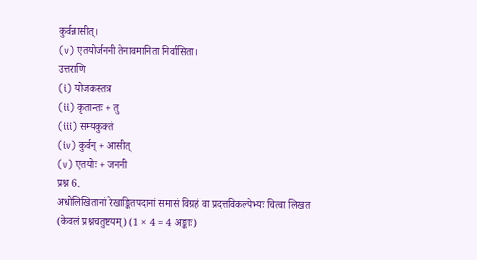कुर्वन्नासीत्।
(v) एतयोर्जननी तेनावमानिता निर्वासिता।
उत्तराणि
(i) योजकस्तत्र
(ii) कृतान्तः + तु
(iii) सम्यकुक्तं
(iv) कुर्वन् + आसीत्
(v) एतयोः + जननी
प्रश्न 6.
अधोलिखितानां रेखाङ्कितपदानां समासं विग्रहं वा प्रदत्तविकल्पेभ्यः चित्वा लिखत (केवलं प्रश्नचतुष्टयम्) (1 × 4 = 4 अङ्काः)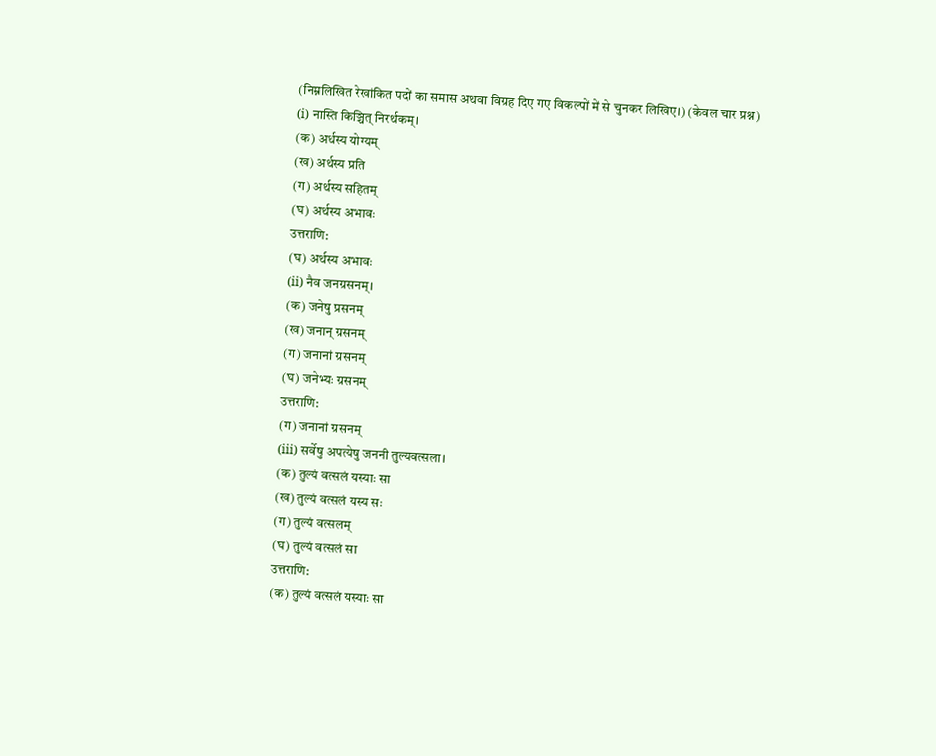(निम्नलिखित रेखांकित पदों का समास अथवा विग्रह दिए गए विकल्पों में से चुनकर लिखिए।) (केवल चार प्रश्न)
(i) नास्ति किञ्चित् निरर्थकम्।
(क) अर्धस्य योग्यम्
(ख) अर्थस्य प्रति
(ग) अर्थस्य सहितम्
(घ) अर्थस्य अभावः
उत्तराणि:
(घ) अर्थस्य अभावः
(ii) नैव जनग्रसनम्।
(क) जनेषु प्रसनम्
(ख) जनान् ग्रसनम्
(ग) जनानां ग्रसनम्
(घ) जनेभ्यः ग्रसनम्
उत्तराणि:
(ग) जनानां ग्रसनम्
(iii) सर्वेषु अपत्येषु जननी तुल्यवत्सला।
(क) तुल्यं वत्सलं यस्याः सा
(ख) तुल्यं वत्सलं यस्य सः
(ग) तुल्यं वत्सलम्
(घ) तुल्यं वत्सलं सा
उत्तराणि:
(क) तुल्यं वत्सलं यस्याः सा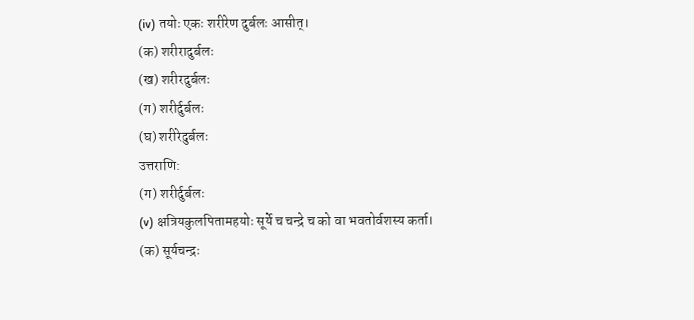(iv) तयोः एकः शरीरेण दुर्बलः आसीत्।
(क) शरीरादुर्बलः
(ख) शरीरदुर्बलः
(ग) शरीर्दुर्बलः
(घ) शरीरेदुर्बलः
उत्तराणि:
(ग) शरीर्दुर्बलः
(v) क्षत्रियकुलपितामहयोः सूर्ये च चन्द्रे च को वा भवतोर्वशस्य कर्ता।
(क) सूर्यचन्द्रः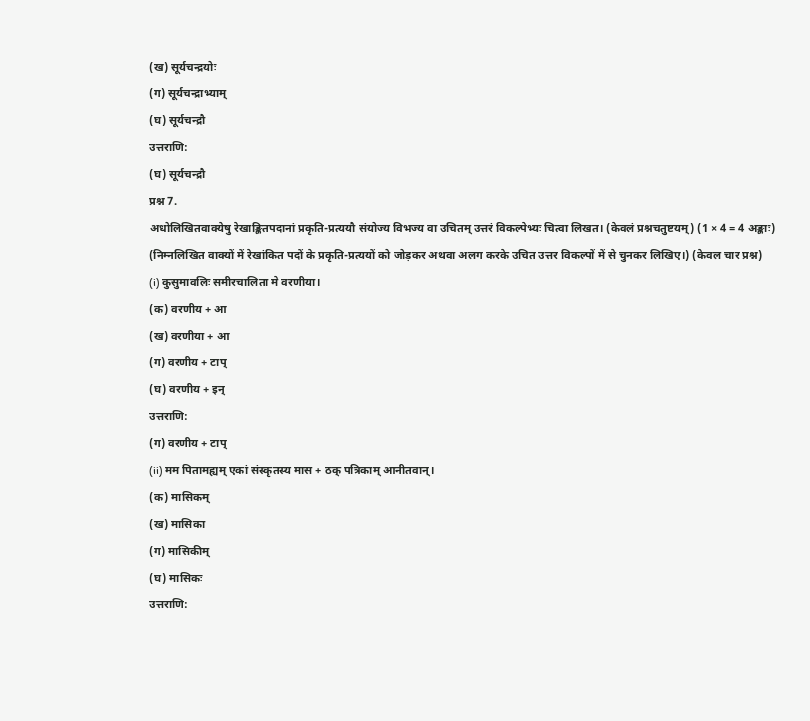(ख) सूर्यचन्द्रयोः
(ग) सूर्यचन्द्राभ्याम्
(घ) सूर्यचन्द्रौ
उत्तराणि:
(घ) सूर्यचन्द्रौ
प्रश्न 7.
अधोलिखितवाक्येषु रेखाङ्कितपदानां प्रकृति-प्रत्ययौ संयोज्य विभज्य वा उचितम् उत्तरं विकल्पेभ्यः चित्वा लिखत। (केवलं प्रश्नचतुष्टयम्) (1 × 4 = 4 अङ्काः)
(निम्नलिखित वाक्यों में रेखांकित पदों के प्रकृति-प्रत्ययों को जोड़कर अथवा अलग करके उचित उत्तर विकल्पों में से चुनकर लिखिए।) (केवल चार प्रश्न)
(i) कुसुमावलिः समीरचालिता मे वरणीया।
(क) वरणीय + आ
(ख) वरणीया + आ
(ग) वरणीय + टाप्
(घ) वरणीय + इन्
उत्तराणि:
(ग) वरणीय + टाप्
(ii) मम पितामह्यम् एकां संस्कृतस्य मास + ठक् पत्रिकाम् आनीतवान्।
(क) मासिकम्
(ख) मासिका
(ग) मासिकीम्
(घ) मासिकः
उत्तराणि: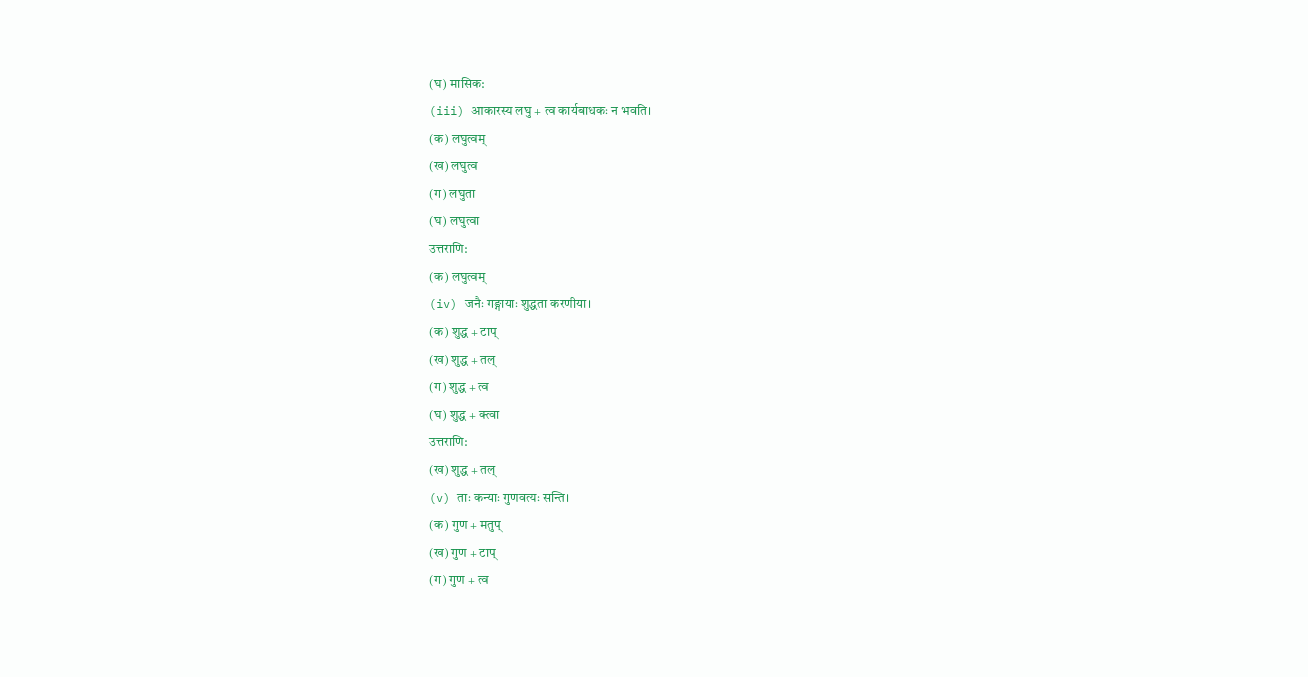(घ) मासिक:
(iii) आकारस्य लघु + त्व कार्यबाधकः न भवति।
(क) लघुत्वम्
(ख) लघुत्व
(ग) लघुता
(घ) लघुत्वा
उत्तराणि:
(क) लघुत्वम्
(iv) जनैः गङ्गायाः शुद्धता करणीया।
(क) शुद्ध + टाप्
(ख) शुद्ध + तल्
(ग) शुद्ध + त्व
(घ) शुद्ध + क्त्वा
उत्तराणि:
(ख) शुद्ध + तल्
(v) ताः कन्याः गुणवत्यः सन्ति।
(क) गुण + मतुप्
(ख) गुण + टाप्
(ग) गुण + त्व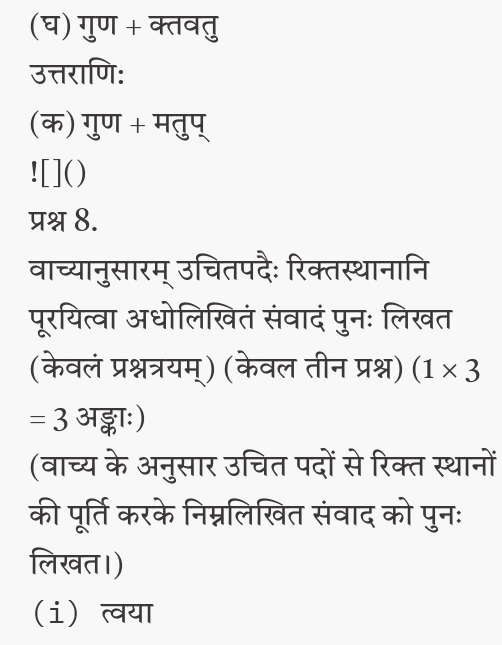(घ) गुण + क्तवतु
उत्तराणि:
(क) गुण + मतुप्
![]()
प्रश्न 8.
वाच्यानुसारम् उचितपदैः रिक्तस्थानानि पूरयित्वा अधोलिखितं संवादं पुनः लिखत (केवलं प्रश्नत्रयम्) (केवल तीन प्रश्न) (1 × 3 = 3 अङ्काः)
(वाच्य के अनुसार उचित पदों से रिक्त स्थानों की पूर्ति करके निम्नलिखित संवाद को पुनः लिखत।)
(i) त्वया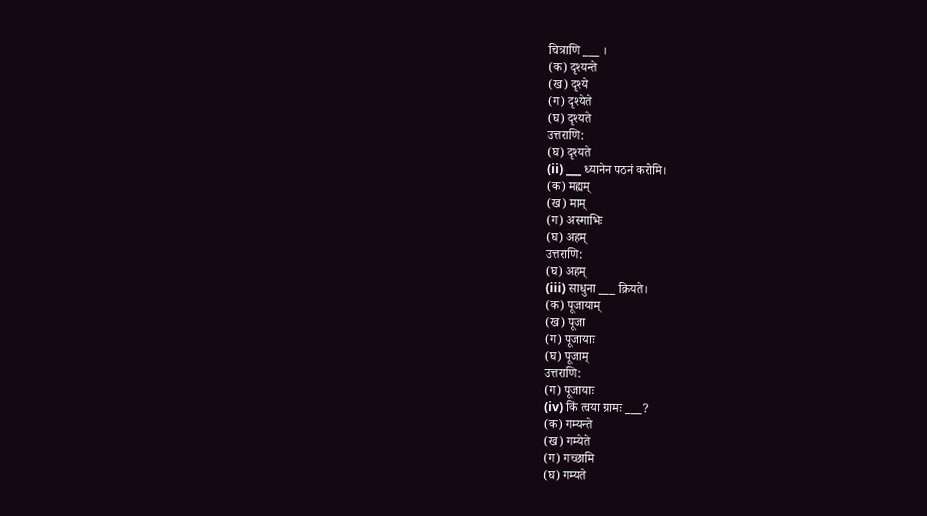चित्राणि ___ ।
(क) दृश्यन्ते
(ख) दृश्ये
(ग) दृश्येते
(घ) दृश्यते
उत्तराणि:
(घ) दृश्यते
(ii) ___ ध्यानेन पठनं करोमि।
(क) मह्यम्
(ख) माम्
(ग) अस्माभिः
(घ) अहम्
उत्तराणि:
(घ) अहम्
(iii) साधुना ___ क्रियते।
(क) पूजायाम्
(ख) पूजा
(ग) पूजायाः
(घ) पूजाम्
उत्तराणि:
(ग) पूजायाः
(iv) किं त्वया ग्रामः ___?
(क) गम्यन्ते
(ख) गम्येते
(ग) गच्छामि
(घ) गम्यते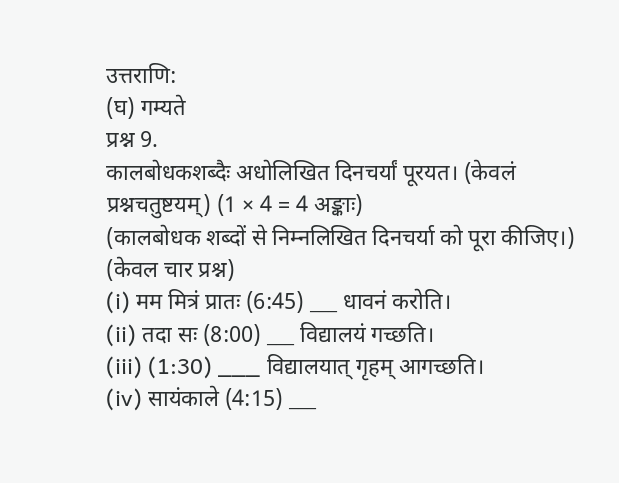उत्तराणि:
(घ) गम्यते
प्रश्न 9.
कालबोधकशब्दैः अधोलिखित दिनचर्यां पूरयत। (केवलं प्रश्नचतुष्टयम्) (1 × 4 = 4 अङ्काः)
(कालबोधक शब्दों से निम्नलिखित दिनचर्या को पूरा कीजिए।) (केवल चार प्रश्न)
(i) मम मित्रं प्रातः (6:45) ___ धावनं करोति।
(ii) तदा सः (8:00) ___ विद्यालयं गच्छति।
(iii) (1:30) ___ विद्यालयात् गृहम् आगच्छति।
(iv) सायंकाले (4:15) ___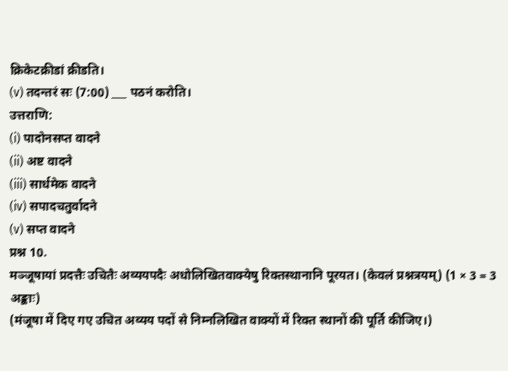क्रिकेटक्रीडां क्रीडति।
(v) तदन्तरं सः (7:00) ___ पठनं करोति।
उत्तराणि:
(i) पादोनसप्त वादने
(ii) अष्ट वादने
(iii) सार्धमेक वादने
(iv) सपादचतुर्वादने
(v) सप्त वादने
प्रश्न 10.
मञ्जूषायां प्रदत्तैः उचितैः अव्ययपदैः अधोलिखितवाक्येषु रिक्तस्थानानि पूरयत। (केवलं प्रश्नत्रयम्) (1 × 3 = 3 अङ्काः)
(मंजूषा में दिए गए उचित अव्यय पदों से निम्नलिखित वाक्यों में रिक्त स्थानों की पूर्ति कीजिए।)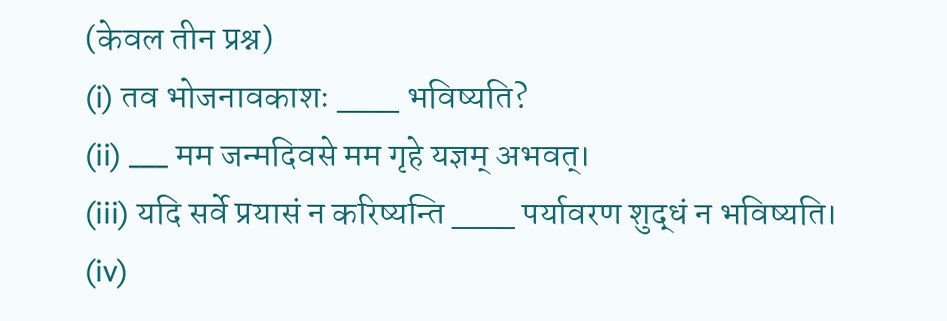(केवल तीन प्रश्न)
(i) तव भोजनावकाशः ___ भविष्यति?
(ii) ___ मम जन्मदिवसे मम गृहे यज्ञम् अभवत्।
(iii) यदि सर्वे प्रयासं न करिष्यन्ति ___ पर्यावरण शुद्धं न भविष्यति।
(iv)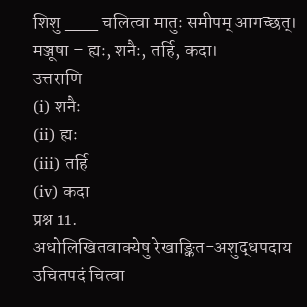शिशु ___ चलित्वा मातुः समीपम् आगच्छत्।
मञ्जूषा – ह्यः, शनैः, तर्हि, कदा।
उत्तराणि
(i) शनैः
(ii) ह्यः
(iii) तर्हि
(iv) कदा
प्रश्न 11.
अधोलिखितवाक्येषु रेखाङ्कित-अशुद्धपदाय उचितपदं चित्वा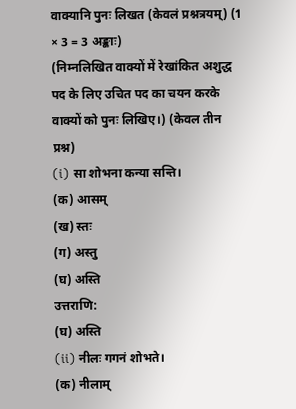वाक्यानि पुनः लिखत (केवलं प्रश्नत्रयम्) (1 × 3 = 3 अङ्काः)
(निम्नलिखित वाक्यों में रेखांकित अशुद्ध पद के लिए उचित पद का चयन करके वाक्यों को पुनः लिखिए।) (केवल तीन प्रश्न)
(i) सा शोभना कन्या सन्ति।
(क) आसम्
(ख) स्तः
(ग) अस्तु
(घ) अस्ति
उत्तराणि:
(घ) अस्ति
(ii) नीलः गगनं शोभते।
(क) नीलाम्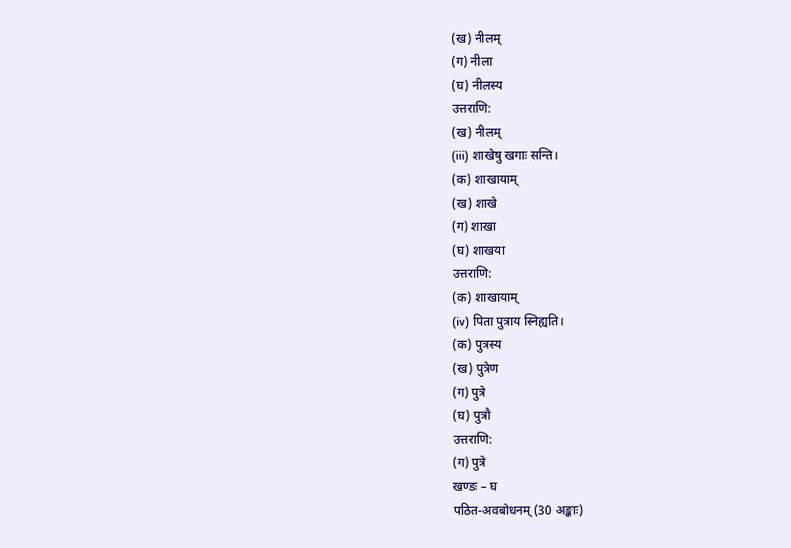(ख) नीलम्
(ग) नीला
(घ) नीलस्य
उत्तराणि:
(ख) नीलम्
(iii) शाखेषु खगाः सन्ति।
(क) शाखायाम्
(ख) शाखे
(ग) शाखा
(घ) शाखया
उत्तराणि:
(क) शाखायाम्
(iv) पिता पुत्राय स्निह्यति।
(क) पुत्रस्य
(ख) पुत्रेण
(ग) पुत्रे
(घ) पुत्रौ
उत्तराणि:
(ग) पुत्रे
खण्डः – घ
पठित-अवबोधनम् (30 अङ्काः)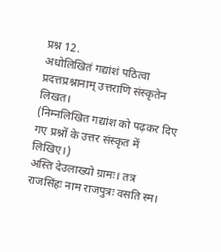प्रश्न 12.
अधोलिखितं गद्यांशं पठित्वा प्रदत्तप्रश्नानाम् उत्तराणि संस्कृतेन लिखत।
(निम्नलिखित गद्यांश को पढ़कर दिए गए प्रश्नों के उत्तर संस्कृत में लिखिए।)
अस्ति देउलाख्यो ग्रामः। तत्र राजसिंहः नाम राजपुत्रः वसति स्म।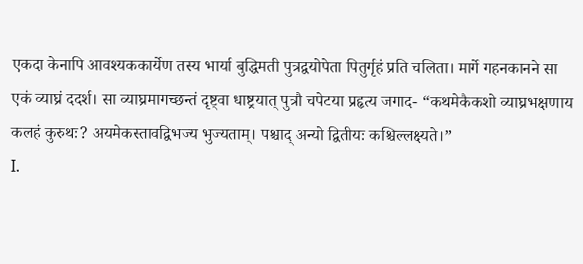एकदा केनापि आवश्यककार्येण तस्य भार्या बुद्धिमती पुत्रद्वयोपेता पितुर्गृहं प्रति चलिता। मार्गे गहनकानने सा एकं व्याघ्रं ददर्श। सा व्याघ्रमागच्छन्तं दृष्ट्वा धाष्ट्रयात् पुत्रौ चपेटया प्रहृत्य जगाद- “कथमेकैकशो व्याघ्रभक्षणाय कलहं कुरुथः? अयमेकस्तावद्विभज्य भुज्यताम्। पश्चाद् अन्यो द्वितीयः कश्चिल्लक्ष्यते।”
I.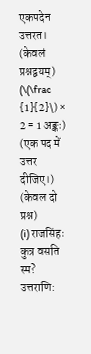एकपदेन उत्तरत। (केवलं प्रश्नद्वयम्) (\(\frac {1}{2}\) × 2 = 1 अङ्कः)
(एक पद में उत्तर दीजिए।) (केवल दो प्रश्न)
(i) राजसिंहः कुत्र वसति स्म?
उत्तराणि: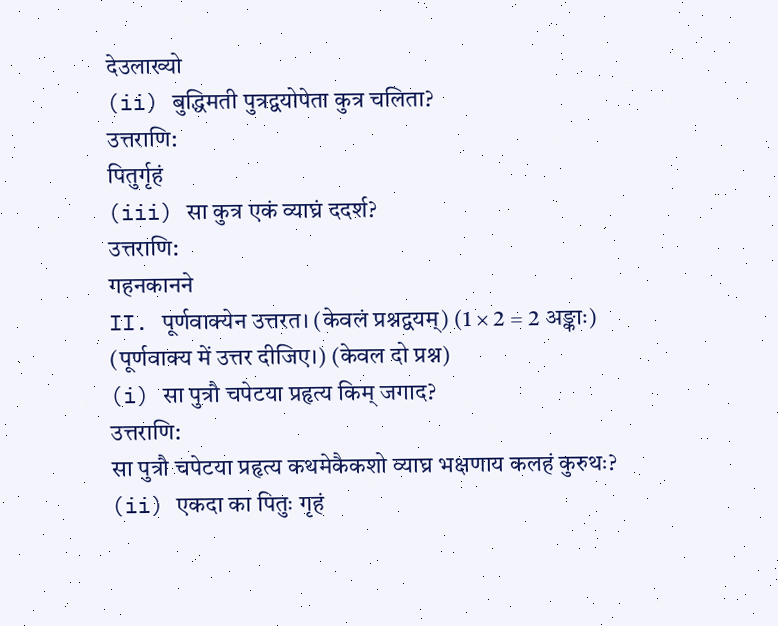देउलाख्यो
(ii) बुद्धिमती पुत्रद्वयोपेता कुत्र चलिता?
उत्तराणि:
पितुर्गृहं
(iii) सा कुत्र एकं व्याघ्रं ददर्श?
उत्तराणि:
गहनकानने
II. पूर्णवाक्येन उत्तरत। (केवलं प्रश्नद्वयम्) (1 × 2 = 2 अङ्काः)
(पूर्णवाक्य में उत्तर दीजिए।) (केवल दो प्रश्न)
(i) सा पुत्रौ चपेटया प्रहृत्य किम् जगाद?
उत्तराणि:
सा पुत्रौ चपेटया प्रहृत्य कथमेकैकशो व्याघ्र भक्षणाय कलहं कुरुथः?
(ii) एकदा का पितुः गृहं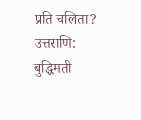प्रति चलिता?
उत्तराणि:
बुद्धिमती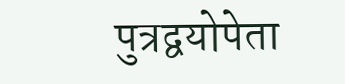पुत्रद्वयोपेता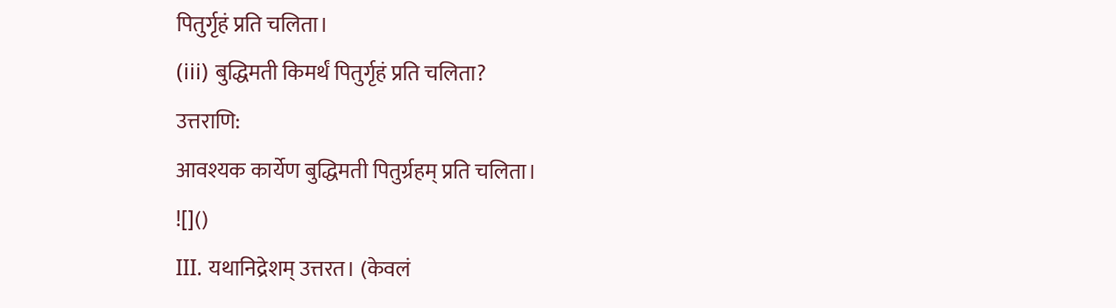पितुर्गृहं प्रति चलिता।
(iii) बुद्धिमती किमर्थं पितुर्गृहं प्रति चलिता?
उत्तराणि:
आवश्यक कार्येण बुद्धिमती पितुर्ग्रहम् प्रति चलिता।
![]()
III. यथानिद्रेशम् उत्तरत। (केवलं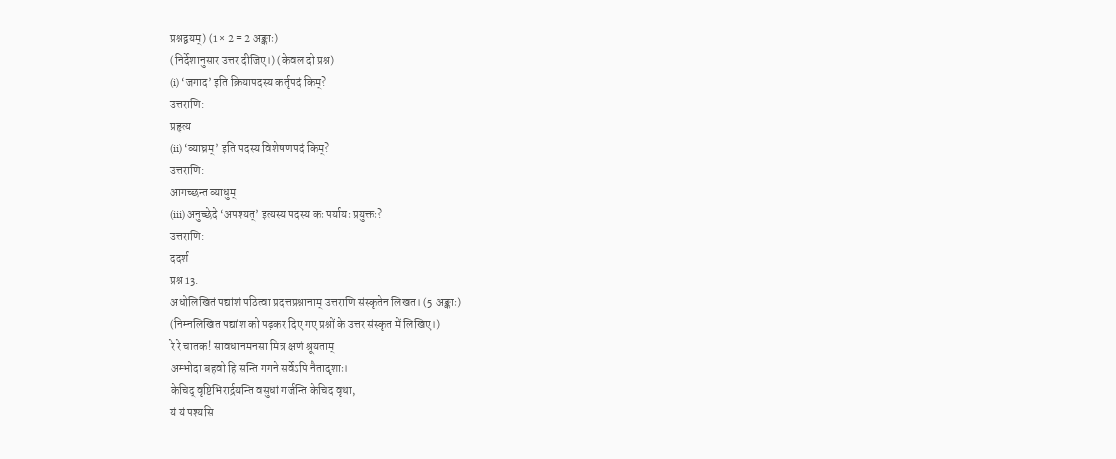प्रश्नद्वयम्) (1 × 2 = 2 अङ्काः)
(निर्देशानुसार उत्तर दीजिए।) (केवल दो प्रश्न)
(i) ‘जगाद’ इति क्रियापदस्य कर्तृपदं किम्?
उत्तराणि:
प्रहृत्य
(ii) ‘व्याघ्रम्’ इति पदस्य विशेषणपदं किम्?
उत्तराणि:
आगच्छन्त व्याधुम्
(iii) अनुच्छेदे ‘अपश्यत्’ इत्यस्य पदस्य कः पर्यायः प्रयुक्तः?
उत्तराणि:
ददर्श
प्रश्न 13.
अधोलिखितं पद्यांशं पठित्वा प्रदत्तप्रश्नानाम् उत्तराणि संस्कृतेन लिखत। (5 अङ्काः)
(निम्नलिखित पद्यांश को पढ़कर दिए गए प्रश्नों के उत्तर संस्कृत में लिखिए।)
रे रे चातक! सावधानमनसा मित्र क्षणं श्रूयताम्
अम्भोदा बहवो हि सन्ति गगने सर्वेऽपि नैतादृशाः।
केचिद् वृष्टिभिरार्द्रयन्ति वसुधां गर्जन्ति केचिद वृथा,
यं यं पश्यसि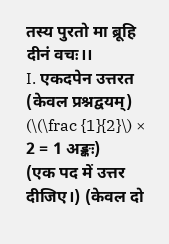तस्य पुरतो मा ब्रूहि दीनं वचः।।
I. एकदपेन उत्तरत (केवल प्रश्नद्वयम्) (\(\frac {1}{2}\) × 2 = 1 अङ्कः)
(एक पद में उत्तर दीजिए।) (केवल दो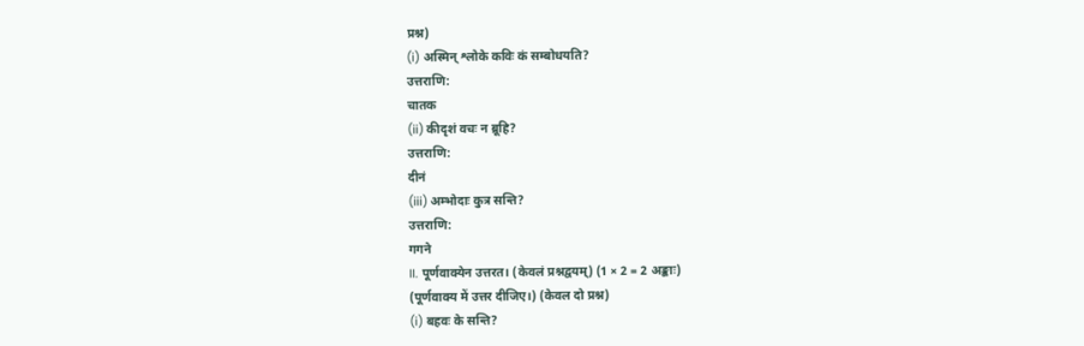प्रश्न)
(i) अस्मिन् श्लोके कविः कं सम्बोधयति?
उत्तराणि:
चातक
(ii) कीदृशं वचः न ब्रूहि?
उत्तराणि:
दीनं
(iii) अम्भोदाः कुत्र सन्ति?
उत्तराणि:
गगने
II. पूर्णवाक्येन उत्तरत। (केवलं प्रश्नद्वयम्) (1 × 2 = 2 अङ्काः)
(पूर्णवाक्य में उत्तर दीजिए।) (केवल दो प्रश्न)
(i) बहवः के सन्ति?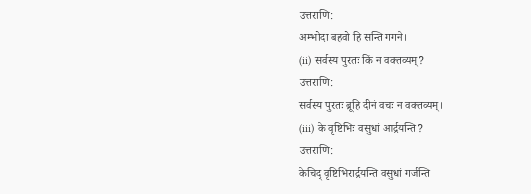उत्तराणि:
अम्भोदा बहवो हि सन्ति गगने।
(ii) सर्वस्य पुरतः किं न वक्तव्यम्?
उत्तराणि:
सर्वस्य पुरतः ब्रूहि दीनं वचः न वक्तव्यम्।
(iii) के वृष्टिभिः वसुधां आर्द्रयन्ति?
उत्तराणि:
केचिद् वृष्टिभिरार्द्रयन्ति वसुधां गर्जन्ति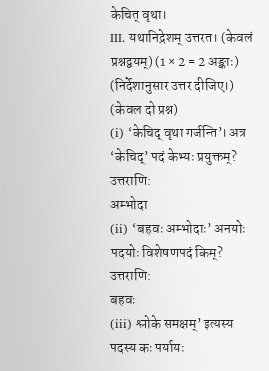केचित् वृथा।
III. यथानिद्रेशम् उत्तरत। (केवलं प्रश्नद्वयम्) (1 × 2 = 2 अङ्काः)
(निर्देशानुसार उत्तर दीजिए।) (केवल दो प्रश्न)
(i) ‘केचिद् वृथा गर्जन्ति’। अत्र ‘केचिद्’ पदं केभ्यः प्रयुक्तम्?
उत्तराणि:
अम्भोदा
(ii) ‘बहवः अम्भोदाः’ अनयोः पदयोः विशेषणपदं किम्?
उत्तराणि:
बहवः
(iii) श्लोके समक्षम्’ इत्यस्य पदस्य कः पर्यायः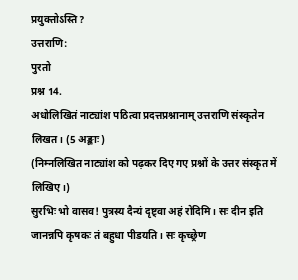प्रयुक्तोऽस्ति?
उत्तराणि:
पुरतो
प्रश्न 14.
अधोलिखितं नाट्यांश पठित्वा प्रदत्तप्रश्नानाम् उत्तराणि संस्कृतेन लिखत। (5 अङ्काः)
(निम्नलिखित नाट्यांश को पढ़कर दिए गए प्रश्नों के उत्तर संस्कृत में लिखिए।)
सुरभिः भो वासव! पुत्रस्य दैन्यं दृष्ट्वा अहं रोदिमि। सः दीन इति जानन्नपि कृषकः तं बहुधा पीडयति। सः कृच्छ्रेण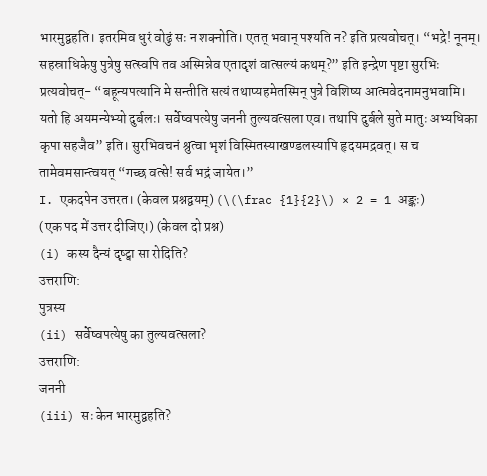भारमुद्वहति। इतरमिव धुरं वोढुं सः न शक्नोति। एतत् भवान् पश्यति न? इति प्रत्यवोचत्। “भद्रे! नूनम्। सहस्राधिकेषु पुत्रेषु सत्स्वपि तव अस्मिन्नेव एतादृशं वात्सल्यं कथम्?” इति इन्द्रेण पृष्टा सुरभिः प्रत्यवोचत्- “बहून्यपत्यानि मे सन्तीति सत्यं तथाप्यहमेतस्मिन् पुत्रे विशिष्य आत्मवेदनामनुभवामि। यतो हि अयमन्येभ्यो दुर्बलः। सर्वेष्वपत्येषु जननी तुल्यवत्सला एव। तथापि दुर्बले सुते मातुः अभ्यधिका कृपा सहजैव” इति। सुरभिवचनं श्रुत्वा भृशं विस्मितस्याखण्डलस्यापि हृदयमद्रवत्। स च तामेवमसान्त्वयत् “गच्छ वत्से! सर्व भद्रं जायेत।”
I. एकदपेन उत्तरत। (केवल प्रश्नद्वयम्) (\(\frac {1}{2}\) × 2 = 1 अङ्कः)
(एक पद में उत्तर दीजिए।) (केवल दो प्रश्न)
(i) कस्य दैन्यं दृष्ट्वा सा रोदिति?
उत्तराणि:
पुत्रस्य
(ii) सर्वेष्वपत्येषु का तुल्यवत्सला?
उत्तराणि:
जननी
(iii) सः केन भारमुद्वहति?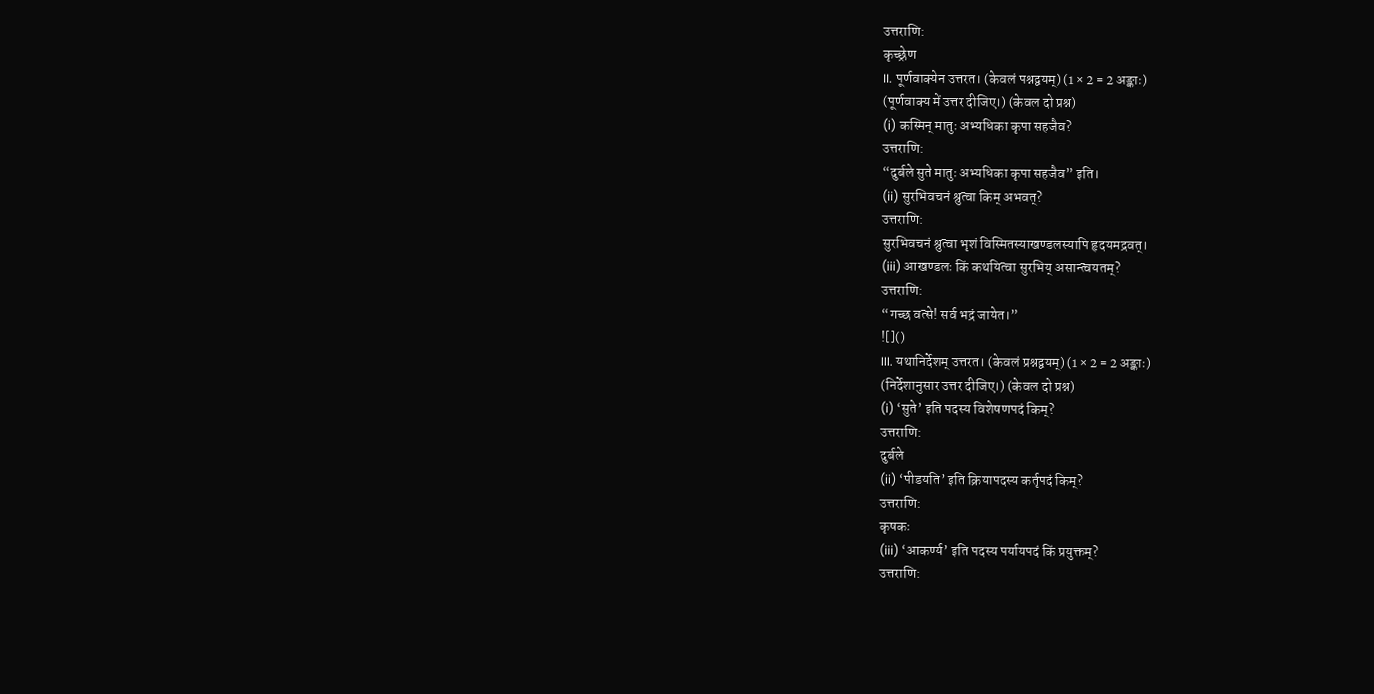उत्तराणि:
कृच्छ्रेण
II. पूर्णवाक्येन उत्तरत। (केवलं पश्नद्वयम्) (1 × 2 = 2 अङ्काः)
(पूर्णवाक्य में उत्तर दीजिए।) (केवल दो प्रश्न)
(i) कस्मिन् मातुः अभ्यधिका कृपा सहजैव?
उत्तराणि:
“दुर्बले सुते मातुः अभ्यधिका कृपा सहजैव” इति।
(ii) सुरभिवचनं श्रुत्वा किम् अभवत्?
उत्तराणि:
सुरभिवचनं श्रुत्वा भृशं विस्मितस्याखण्डलस्यापि हृदयमद्रवत्।
(iii) आखण्डलः किं कथयित्वा सुरभिय् असान्त्वयतम्?
उत्तराणि:
“गच्छ वत्से! सर्व भद्रं जायेत।”
![]()
III. यथानिर्देशम् उत्तरत। (केवलं प्रश्नद्वयम्) (1 × 2 = 2 अङ्काः)
(निर्देशानुसार उत्तर दीजिए।) (केवल दो प्रश्न)
(i) ‘सुते’ इति पदस्य विशेषणपदं किम्?
उत्तराणि:
दुर्बले
(ii) ‘पीडयति’ इति क्रियापदस्य कर्तृपदं किम्?
उत्तराणि:
कृषकः
(iii) ‘आकर्ण्य’ इति पदस्य पर्यायपदं किं प्रयुक्तम्?
उत्तराणि: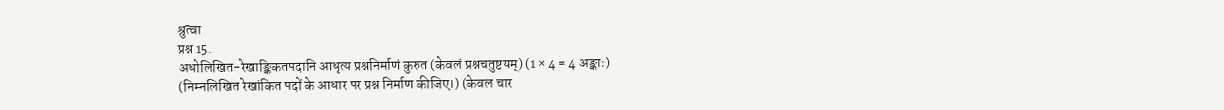श्रुत्वा
प्रश्न 15.
अधोलिखित-रेखाङ्किकतपदानि आधृत्य प्रश्ननिर्माणं कुरुत (केवलं प्रश्नचतुष्टयम्) (1 × 4 = 4 अङ्काः)
(निम्नलिखित रेखांकित पदों के आधार पर प्रश्न निर्माण कीजिए।) (केवल चार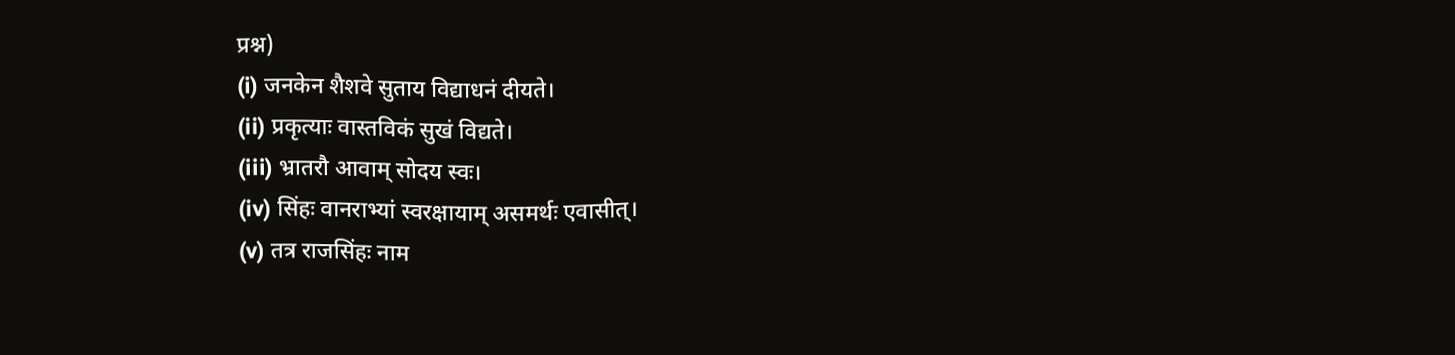प्रश्न)
(i) जनकेन शैशवे सुताय विद्याधनं दीयते।
(ii) प्रकृत्याः वास्तविकं सुखं विद्यते।
(iii) भ्रातरौ आवाम् सोदय स्वः।
(iv) सिंहः वानराभ्यां स्वरक्षायाम् असमर्थः एवासीत्।
(v) तत्र राजसिंहः नाम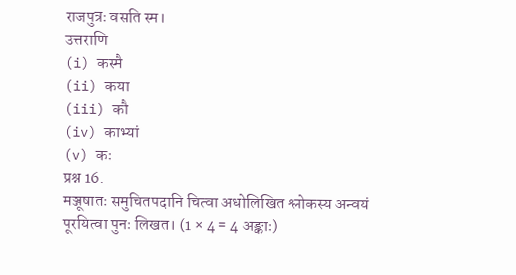राजपुत्रः वसति स्म।
उत्तराणि
(i) कस्मै
(ii) कया
(iii) कौ
(iv) काभ्यां
(v) कः
प्रश्न 16.
मञ्जूषातः समुचितपदानि चित्वा अधोलिखित श्लोकस्य अन्वयं पूरयित्वा पुनः लिखत। (1 × 4 = 4 अङ्काः)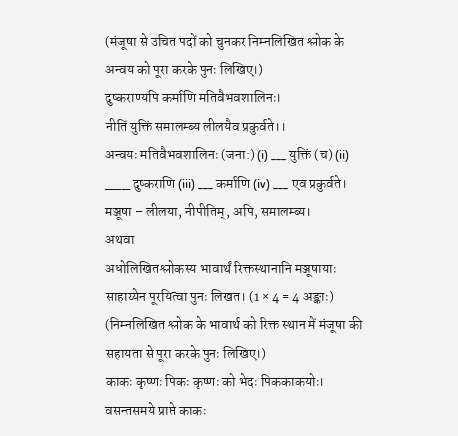(मंजूषा से उचित पदों को चुनकर निम्नलिखित श्लोक के अन्वय को पूरा करके पुनः लिखिए।)
दुष्कराण्यपि कर्माणि मतिवैभवशालिनः।
नीतिं युक्तिं समालम्ब्य लीलयैव प्रकुर्वते।।
अन्वयः मतिवैभवशालिनः (जना:) (i) ___ युक्तिं (च) (ii) ___ दुष्कराणि (iii) ___ कर्माणि (iv) ___ एव प्रकुर्वते।
मञ्जूषा – लीलया, नीपीतिम्, अपि, समालम्ब्य।
अथवा
अधोलिखितश्लोकस्य भावार्थं रिक्तस्थानानि मञ्जूषायाः साहाय्येन पूरयित्वा पुनः लिखत। (1 × 4 = 4 अङ्काः)
(निम्नलिखित श्लोक के भावार्थ को रिक्त स्थान में मंजूषा की सहायता से पूरा करके पुनः लिखिए।)
काकः कृष्णः पिकः कृष्णः को भेदः पिककाकयोः।
वसन्तसमये प्राप्ते काकः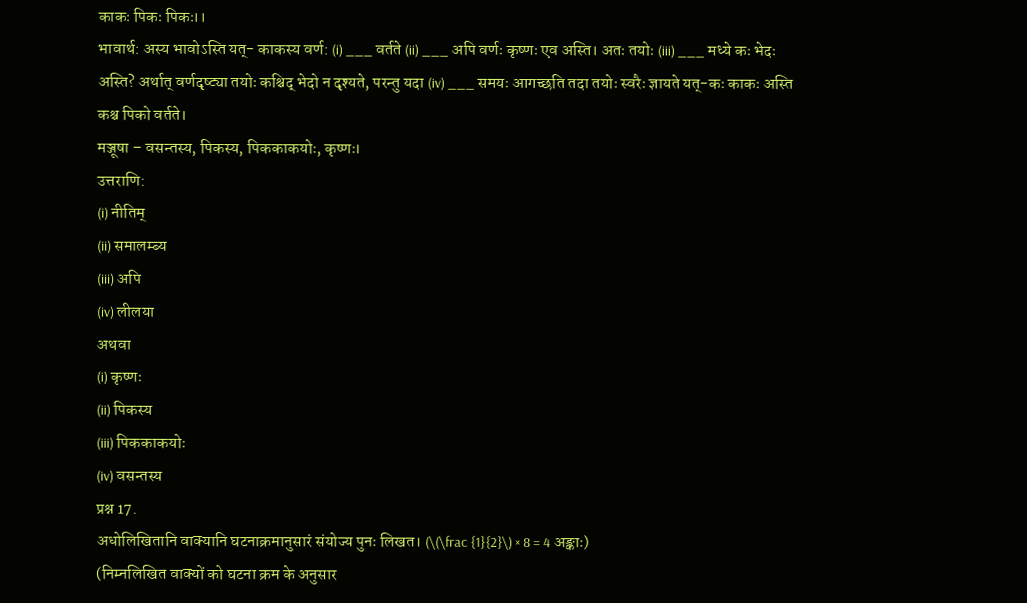काकः पिकः पिकः।।
भावार्थ: अस्य भावोऽस्ति यत्- काकस्य वर्ण: (i) ___ वर्तते (ii) ___ अपि वर्णः कृष्णः एव अस्ति। अतः तयोः (iii) ___ मध्ये कः भेदः अस्ति? अर्थात् वर्णदृष्ट्या तयोः कश्चिद् भेदो न दृश्यते, परन्तु यदा (iv) ___ समयः आगच्छति तदा तयोः स्वरैः ज्ञायते यत्-कः काकः अस्ति कश्च पिको वर्तते।
मञ्जूषा – वसन्तस्य, पिकस्य, पिककाकयोः, कृष्णः।
उत्तराणि:
(i) नीतिम्
(ii) समालम्ब्य
(iii) अपि
(iv) लीलया
अथवा
(i) कृष्णः
(ii) पिकस्य
(iii) पिककाकयोः
(iv) वसन्तस्य
प्रश्न 17.
अधोलिखितानि वाक्यानि घटनाक्रमानुसारं संयोज्य पुनः लिखत। (\(\frac {1}{2}\) × 8 = 4 अङ्काः)
(निम्नलिखित वाक्यों को घटना क्रम के अनुसार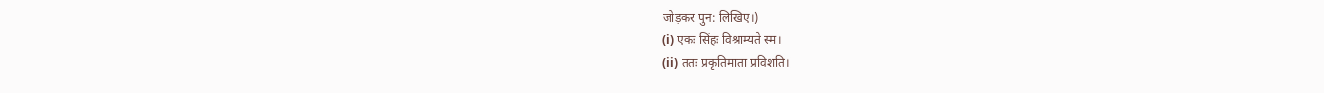जोड़कर पुन: लिखिए।)
(i) एकः सिंहः विश्राम्यते स्म।
(ii) ततः प्रकृतिमाता प्रविशति।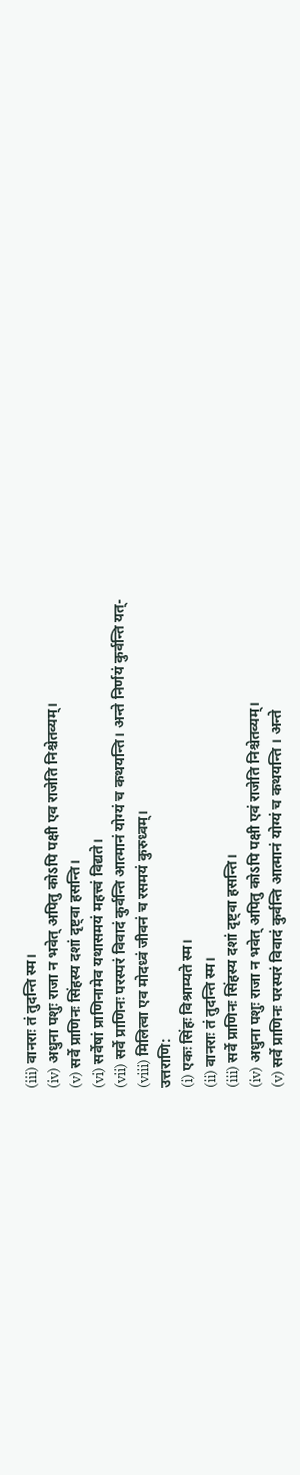(iii) वानराः तं तुदन्ति स्म।
(iv) अधुना पशुः राजा न भवेत् अपितु कोऽपि पक्षी एव राजेति निश्चेतव्यम्।
(v) सर्वे प्राणिनः सिंहस्य दशां दृष्ट्वा हसन्ति।
(vi) सर्वेषां प्राणिनामेव यथासमयं महत्त्वं विद्यते।
(vii) सर्वे प्राणिनः परस्परं विवादं कुर्वन्ति आत्मानं योग्यं च कथयन्ति। अन्ते निर्णयं कुर्वन्ति यत्-
(viii) मिलित्वा एव मोदध्वं जीवनं च रसमयं कुरुध्वम्।
उत्तराणि:
(i) एकः सिंहः विश्राम्यते स्म।
(ii) वानराः तं तुदन्ति स्म।
(iii) सर्वे प्राणिनः सिंहस्य दशां दृष्ट्वा हसन्ति।
(iv) अधुना पशुः राजा न भवेत् अपितु कोऽपि पक्षी एवं राजेति निश्चेतव्यम्।
(v) सर्वे प्राणिनः परस्परं विवादं कुर्वन्ति आत्मानं योग्यं च कथयन्ति । अन्ते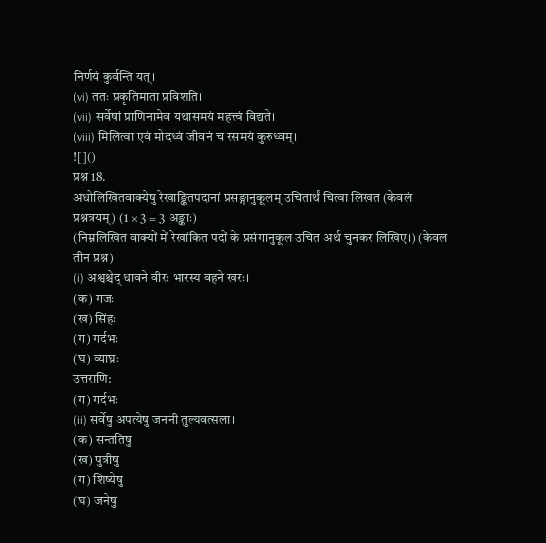निर्णयं कुर्वन्ति यत्।
(vi) ततः प्रकृतिमाता प्रविशति।
(vii) सर्वेषां प्राणिनामेव यथासमयं महत्त्वं विद्यते।
(viii) मिलित्वा एवं मोदध्वं जीवनं च रसमयं कुरुध्वम्।
![]()
प्रश्न 18.
अधोलिखितवाक्येषु रेखाङ्कितपदानां प्रसङ्गानुकूलम् उचितार्थं चित्वा लिखत (केवलं प्रश्नत्रयम्) (1 × 3 = 3 अङ्काः)
(निम्नलिखित वाक्यों में रेखांकित पदों के प्रसंगानुकूल उचित अर्थ चुनकर लिखिए।) (केवल तीन प्रश्न)
(i) अश्वश्चेद् धावने वीरः भारस्य वहने खरः।
(क) गजः
(ख) सिंहः
(ग) गर्दभः
(घ) व्याघ्रः
उत्तराणि:
(ग) गर्दभः
(ii) सर्वेषु अपत्येषु जननी तुल्यवत्सला।
(क) सन्ततिषु
(ख) पुत्रीषु
(ग) शिष्येषु
(घ) जनेषु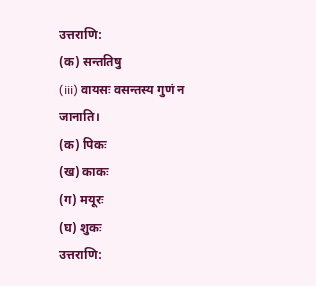उत्तराणि:
(क) सन्ततिषु
(iii) वायसः वसन्तस्य गुणं न जानाति।
(क) पिकः
(ख) काकः
(ग) मयूरः
(घ) शुकः
उत्तराणि: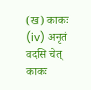(ख) काकः
(iv) अनृतं वदसि चेत् काकः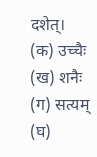दशेत्।
(क) उच्चैः
(ख) शनैः
(ग) सत्यम्
(घ)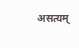असत्यम्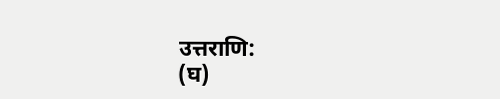उत्तराणि:
(घ)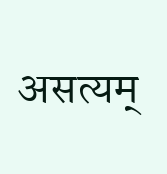असत्यम्